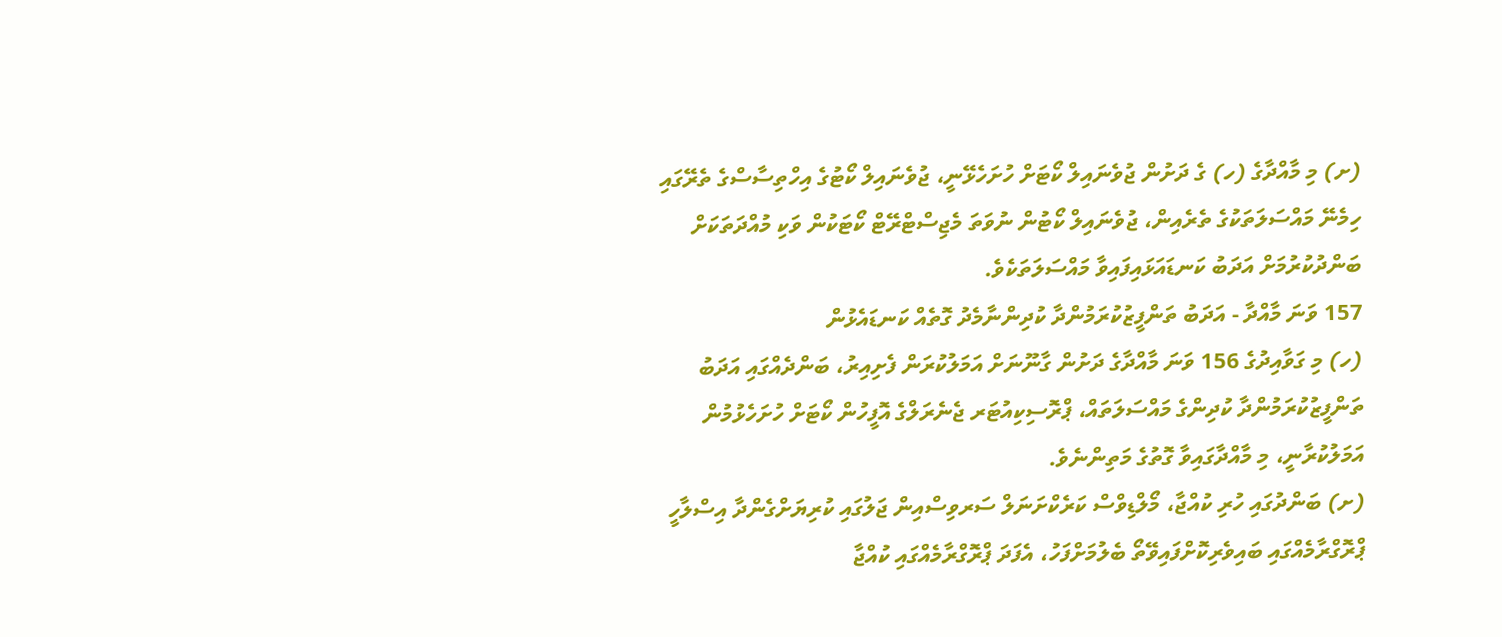(ށ) މި މާއްދާގެ (ހ) ގެ ދަށުން ޖުވެނައިލް ކޯޓަށް ހުށަހެޅޭނީ، ޖުވެނައިލް ކޯޓުގެ އިހްތިސާސްގެ ތެރޭގައި ހިމެނޭ މައްސަލަތަކުގެ ތެރެއިން، ޖުވެނައިލް ކޯޓުން ނުވަތަ މެޖިސްޓްރޭޓް ކޯޓަކުން ވަކި މުއްދަތަކަށް ބަންދުކުރުމަށް އަދަބު ކަނޑައަޅައިފައިވާ މައްސަލަތަކެވެ.
157 ވަނަ މާއްދާ - އަދަބު ތަންފީޒުކުރަމުންދާ ކުދިންނާމެދު ގޮތެއް ކަނޑައެޅުން
(ހ) މި ގަވާއިދުގެ 156 ވަނަ މާއްދާގެ ދަށުން ގާނޫނަށް އަމަލުކުރަން ފެށިއިރު، ބަންދެއްގައި އަދަބު ތަންފީޒުކުރަމުންދާ ކުދިންގެ މައްސަލަތައް، ޕްރޮސިކިއުޓަރ ޖެނެރަލްގެ އޮފީހުން ކޯޓަށް ހުށަހެޅުމުން އަމަލުކުރާނީ، މި މާއްދާގައިވާ ގޮތުގެ މަތިންނެވެ.
(ށ) ބަންދުގައި ހުރި ކުއްޖާ، މޯލްޑިވްސް ކަރެކްށަނަލް ސަރވިސްއިން ޖަލުގައި ކުރިޔަށްގެންދާ އިސްލާހީ ޕްރޮގްރާމެއްގައި ބައިވެރިކޮށްފައިވޭތޯ ބެލުމަށްފަހު، އެފަދަ ޕްރޮގްރާމެއްގައި ކުއްޖާ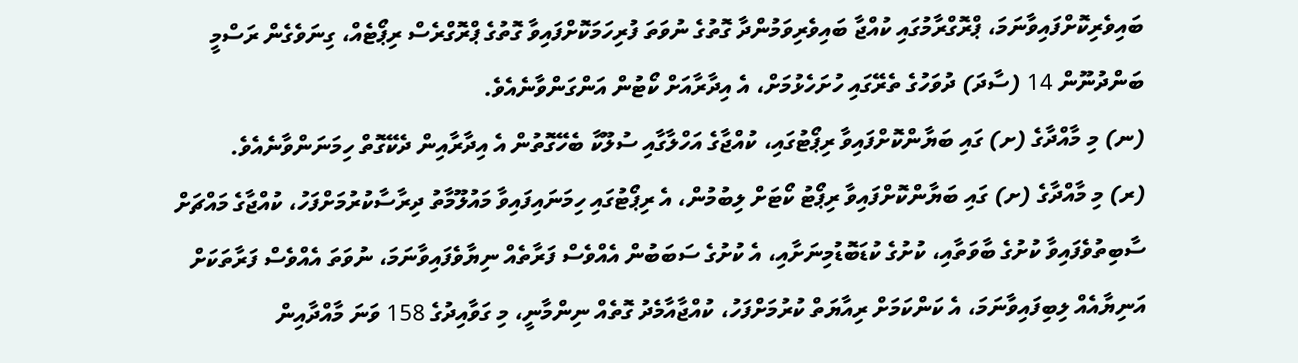ބައިވެރިކޮށްފައިވާނަމަ، ޕްރޮގްރާމުގައި ކުއްޖާ ބައިވެރިވަމުންދާ ގޮތުގެ ނުވަތަ ފުރިހަމަކޮށްފައިވާ ގޮތުގެ ޕްރޮގްރެސް ރިޕޯޓެއް، ގިނަވެގެން ރަސްމީ ބަންދުނޫން 14 (ސާދަ) ދުވަހުގެ ތެރޭގައި ހުށަހެޅުމަށް، އެ އިދާރާއަށް ކޯޓުން އަންގަންވާނެއެވެ.
(ނ) މި މާއްދާގެ (ށ) ގައި ބަޔާންކޮށްފައިވާ ރިޕޯޓުގައި، ކުއްޖާގެ އަހްލާގާއި ސުލޫކާ ބެހޭގޮތުން އެ އިދާރާއިން ދެކޭގޮތް ހިމަނަންވާނެއެވެ.
(ރ) މި މާއްދާގެ (ށ) ގައި ބަޔާންކޮށްފައިވާ ރިޕޯޓު ކޯޓަށް ލިބުމުން، އެ ރިޕޯޓުގައި ހިމަނައިފައިވާ މައުލޫމާތު ދިރާސާކުރުމަށްފަހު، ކުއްޖާގެ މައްޗަށް ސާބިތުވެފައިވާ ކުށުގެ ބާވަތާއި، ކުށުގެ ކުޑަބޮޑުމިނަށާއި، އެ ކުށުގެ ސަބަބުން އެއްވެސް ފަރާތެއް ނިޔާވެފައިވާނަމަ، ނުވަތަ އެއްވެސް ފަރާތަކަށް އަނިޔާއެއް ލިބިފައިވާނަމަ، އެ ކަންކަމަށް ރިއާޔަތް ކުރުމަށްފަހު، ކުއްޖާއާމެދު ގޮތެއް ނިންމާނީ، މި ގަވާއިދުގެ 158 ވަނަ މާއްދާއިން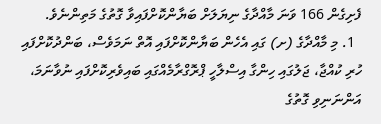ފެށިގެން 166 ވަނަ މާއްދާގެ ނިޔަލަށް ބަޔާންކޮށްފައިވާ ގޮތުގެ މަތިންނެވެ.
  1. މި މާއްދާގެ (ށ) ގައި އެހެން ބަޔާންކޮށްފައި އޮތް ނަމަވެސް، ބަންދުކޮށްފައި ހުރި ކުއްޖާ، ޖަލުގައި ހިންގާ އިސްލާހީ ޕްރޮގްރާމެއްގައި ބައިވެރިކޮށްފައި ނުވާނަމަ، އަންނަނިވި ގޮތުގެ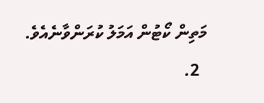މަތިން ކޯޓުން އަމަލު ކުރަންވާނެއެވެ.
  2.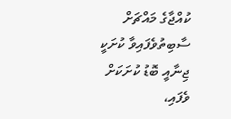ކުއްޖާގެ މައްޗަށް ސާބިތުވެފައިވާ ކުށަކީ ޖިނާއީ ބޮޑު ކުށަކަށް ވެފައި،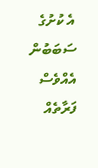އެ ކުށުގެ ސަބަބުން އެއްވެސް ފަރާތެއް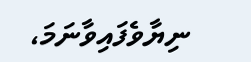ނިޔާވެފައިވާނަމަ،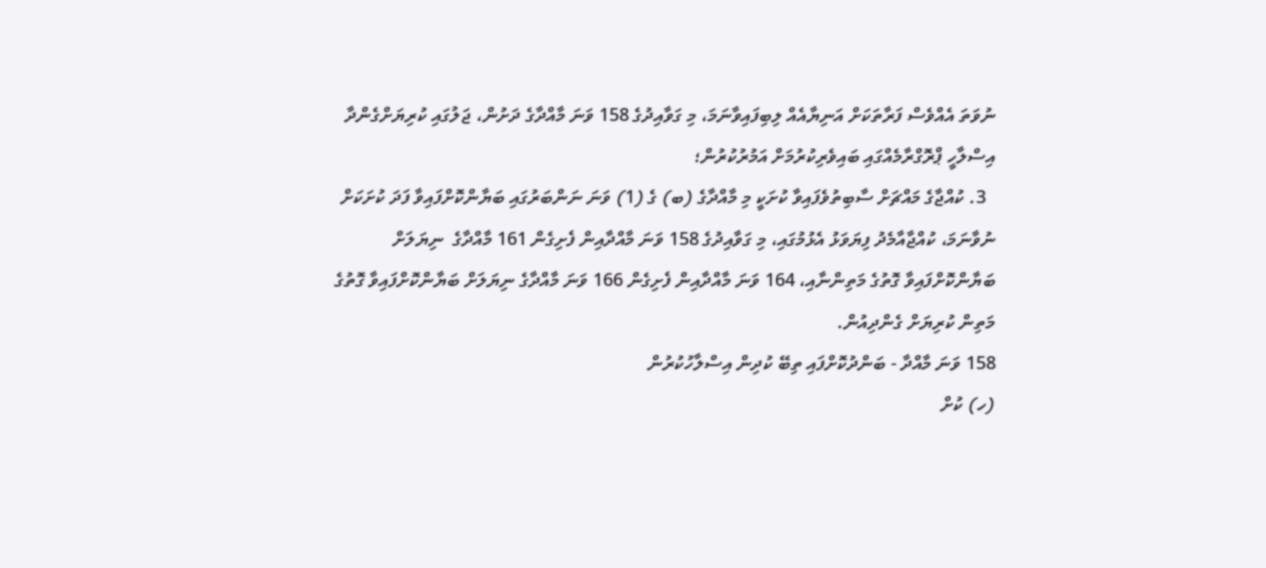ނުވަތަ އެއްވެސް ފަރާތަކަށް އަނިޔާއެއް ލިބިފައިވާނަމަ، މި ގަވާއިދުގެ 158 ވަނަ މާއްދާގެ ދަށުން، ޖަލުގައި ކުރިޔަށްގެންދާ އިސްލާހީ ޕްރޮގްރާމެއްގައި ބައިވެރިކުރުމަށް އަމުރުކުރުން؛
  3. ކުއްޖާގެ މައްޗަށް ސާބިތުވެފައިވާ ކުށަކީ މި މާއްދާގެ (ބ) ގެ (1) ވަނަ ނަންބަރުގައި ބަޔާންކޮށްފައިވާ ފަދަ ކުށަކަށް ނުވާނަމަ، ކުއްޖާއާމެދު ފިޔަވަޅު އެޅުމުގައި، މި ގަވާއިދުގެ 158 ވަނަ މާއްދާއިން ފެށިގެން 161 މާއްދާގެ  ނިޔަލަށް ބަޔާންކޮށްފައިވާ ގޮތުގެ މަތިންނާއި، 164 ވަނަ މާއްދާއިން ފެށިގެން 166 ވަނަ މާއްދާގެ ނިޔަލަށް ބަޔާންކޮށްފައިވާ ގޮތުގެ މަތިން ކުރިޔަށް ގެންދިއުން.
158 ވަނަ މާއްދާ - ބަންދުކޮށްފައި ތިބޭ ކުދިން އިސްލާހުކުރުން
(ހ) ކުށް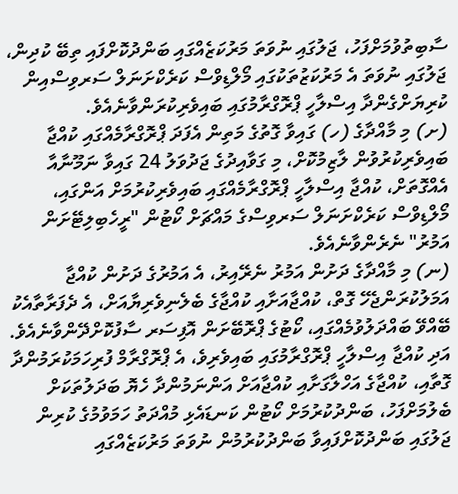ސާބިތުވުމަށްފަހު، ޖަލުގައި ނުވަތަ މަރުކަޒެއްގައި ބަންދުކޮށްފައި ތިބޭ ކުދިން، ޖަލުގައި ނުވަތަ އެ މަރުކަޒުތަކުގައި މޯލްޑިވްސް ކަރެކްށަނަލް ސަރވިސްއިން ކުރިޔަށްގެންދާ އިސްލާހީ ޕްރޮގްރާމުގައި ބައިވެރިކުރަންވާނެއެވެ.
(ށ) މި މާއްދާގެ (ހ) ގައިވާ ގޮތުގެ މަތިން އެފަދަ ޕްރޮގްރާމެއްގައި ކުއްޖާ ބައިވެރިކުރުވުން ލާޒިމުކޮށް، މި ގަވާއިދުގެ ޖަދުވަލު 24 ގައިވާ ނަމޫނާއާ އެއްގޮތަށް، ކުއްޖާ އިސްލާހީ ޕްރޮގްރާމެއްގައި ބައިވެރިކުރުމަށް އަންގައި، މޯލްޑިވްސް ކަރެކްށަނަލް ސަރވިސްގެ މައްޗަށް ކޯޓުން "ރީހެބިލިޓޭށަން އަމުރު" ނެރެންވާނެއެވެ.
(ނ) މި މާއްދާގެ ދަށުން އަމުރު ނެރޭއިރު، އެ އަމުރުގެ ދަށުން ކުއްޖާ އަމަލުކުރަންޖެހޭ ގޮތް، ކުއްޖާއަށާއި ކުއްޖާގެ ބެލެނިވެރިޔާއަށް، އެ ދެފަރާތާއެކު ބޭއްވޭ ބައްދަލުވުމެއްގައި، ކޯޓުގެ ޕްރޮބޭށަން އޮފިސަރ ސާފުކޮށްދޭންވާނެއެވެ. އަދި ކުއްޖާ އިސްލާހީ ޕްރޮގްރާމުގައި ބައިވެރިވެ، އެ ޕްރޮގްރާމް ފުރިހަމަކުރަމުންދާ ގޮތާއި، ކުއްޖާގެ އަހްލާގަށާއި ކުއްޖާއަށް އަންނަމުންދާ ހެޔޮ ބަދަލުތަކަށް ބެލުމަށްފަހު، ބަންދުކުރުމަށް ކޯޓުން ކަނޑައެޅި މުއްދަތު ހަމަވުމުގެ ކުރިން ޖަލުގައި ބަންދުކޮށްފައިވާ ބަންދުކުރުމުން ނުވަތަ މަރުކަޒެއްގައި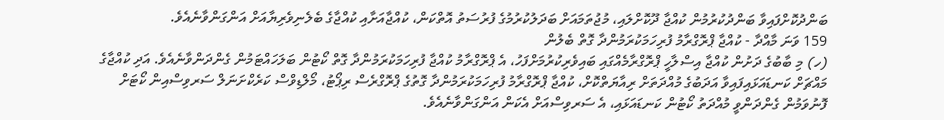ބަންދުކޮށްފައިވާ ބަންދުކުރުމުން ކުއްޖާ ދޫކޮށްލައި، މުޖުތަމައަށް ބަދަލުކުރުމުގެ ފުރުސަތު އޮތްކަން، ކުއްޖާއަށާއި ކުއްޖާގެ ބެލެނިވެރިޔާއަށް އަންގަންވާނެއެވެ.
159 ވަނަ މާއްދާ - ކުއްޖާ ޕްރޮގްރާމު ފުރިހަމަކުރަމުންދާ ގޮތް ބެލުން
(ހ) މި ބާބުގެ ދަށުން ކުއްޖާ އިސްލާހީ ޕްރޮގްރާމެއްގައި ބައިވެރިކުރުމަށްފަހު، އެ ޕްރޮގްރާމު ކުއްޖާ ފުރިހަމަކުރަމުންދާ ގޮތް ކޯޓުން ބަލަހައްޓަމުން ގެންދަންވާނެއެވެ. އަދި ކުއްޖާގެ މައްޗަށް ކަނޑައަޅައިފައިވާ އަދަބުގެ މުއްދަތަށް ރިއާޔަތްކޮށް، ކުއްޖާ ޕްރޮގްރާމު ފުރިހަމަކުރަމުންދާ ގޮތުގެ ޕްރޮގްރެސް ރިޕޯޓު، މޯލްޑިވްސް ކަރެކްށަނަލް ސަރވިސްއިން ކޯޓަށް ފޮނުވަމުން ގެންދަންވީ މުއްދަތު ކޯޓުން ކަނޑައަޅައި، އެ ސަރވިސްއަށް އެކަން އަންގަންވާނެއެވެ.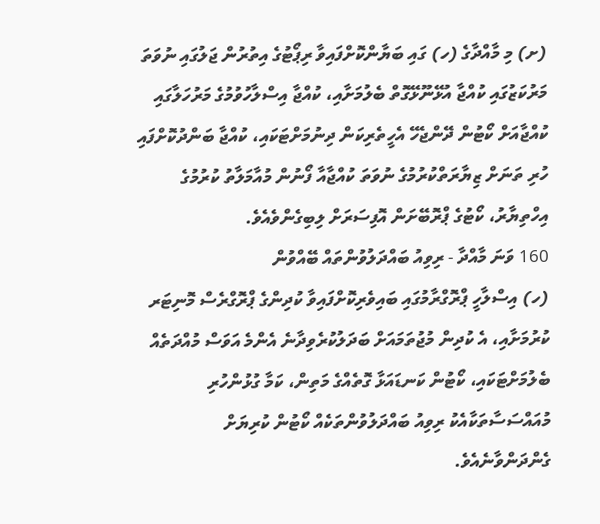(ށ) މި މާއްދާގެ (ހ) ގައި ބަޔާންކޮށްފައިވާ ރިޕޯޓުގެ އިތުރުން ޖަލުގައި ނުވަތަ މަރުކަޒުގައި ކުއްޖާ އުޅޭނޫޅޭގޮތް ބެލުމަށާއި، ކުއްޖާ އިސްލާހުވުމުގެ މަރުހަލާގައި ކުއްޖާއަށް ކޯޓުން ދޭންޖެހޭ އެހީތެރިކަން ދިނުމަށްޓަކައި، ކުއްޖާ ބަންދުކޮށްފައި ހުރި ތަނަށް ޒިޔާރަތްކުރުމުގެ ނުވަތަ ކުއްޖާއާ ފޯނުން މުއާމަލާތު ކުރުމުގެ އިހްތިޔާރު، ކޯޓުގެ ޕްރޮބޭށަން އޮފިސަރަށް ލިބިގެންވެއެވެ.
160 ވަނަ މާއްދާ - ރިވިއު ބައްދަލުވުންތައް ބޭއްވުން
(ހ) އިސްލާހީ ޕްރޮގްރާމުގައި ބައިވެރިކޮށްފައިވާ ކުދިންގެ ޕްރޮގްރެސް މޮނިޓަރ ކުރުމަށާއި، އެ ކުދިން މުޖުތަމައަށް ބަދަލުކުރެވިދާނެ އެންމެ އަވަސް މުއްދަތެއް ބެލުމަށްޓަކައި، ކޯޓުން ކަނޑައަޅާ ގޮތެއްގެ މަތިން، ކަމާ ގުޅުންހުރި މުއައްސަސާތަކާއެކު ރިވިއު ބައްދަލުވުންތަކެއް ކޯޓުން ކުރިޔަށް ގެންދަންވާނެއެވެ.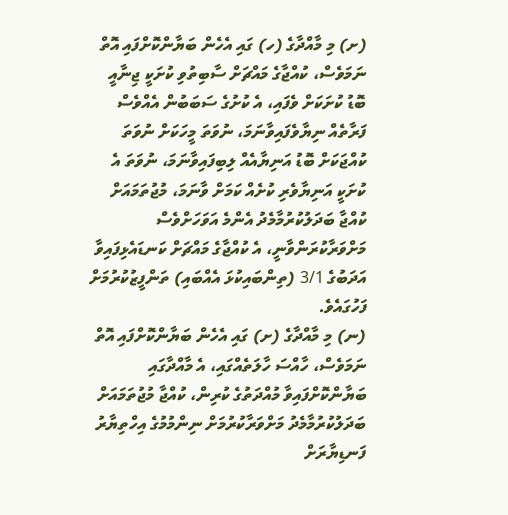(ށ) މި މާއްދާގެ (ހ) ގައި އެހެން ބަޔާންކޮށްފައި އޮތް ނަމަވެސް، ކުއްޖާގެ މައްޗަށް ސާބިތުވި ކުށަކީ ޖިނާއީ ބޮޑު ކުށަކަށް ވެފައި، އެ ކުށުގެ ސަބަބުން އެއްވެސް ފަރާތެއް ނިޔާވެފައިވާނަމަ، ނުވަތަ މީހަކަށް ނުވަތަ ކުއްޖަކަށް ބޮޑު އަނިޔާއެއް ލިބިފައިވާނަމަ، ނުވަތަ އެ ކުށަކީ އަނިޔާވެރި ކުށެއް ކަމަށް ވާނަމަ، މުޖުތަމައަށް ކުއްޖާ ބަދަލުކުރުމާމެދު އެންމެ އަވަހަށްވެސް މަށްވަރާކުރަންވާނީ، އެ ކުއްޖާގެ މައްޗަށް ކަނޑައެޅިފައިވާ އަދަބުގެ 3/1 (ތިންބައިކުޅަ އެއްބައި) ތަންފީޒުކުރުމަށް ފަހުގައެވެ.
(ނ) މި މާއްދާގެ (ށ) ގައި އެހެން ބަޔާންކޮށްފައި އޮތް ނަމަވެސް، ހާއްސަ ހާލަތެއްގައި، އެ މާއްދާގައި ބަޔާންކޮށްފައިވާ މުއްދަތުގެ ކުރިން، ކުއްޖާ މުޖުތަމައަށް ބަދަލުކުރުމާމެދު މަށްވަރާކުރުމަށް ނިންމުމުގެ އިހްތިޔާރު ފަނޑިޔާރަށް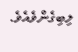ލިބިގެންވެއެވެ.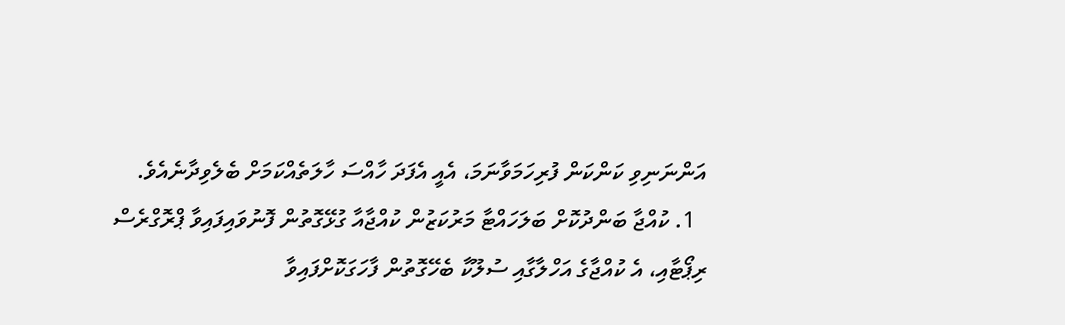އަންނަނިވި ކަންކަން ފުރިހަމަވާނަމަ، އެއީ އެފަދަ ހާއްސަ ހާލަތެއްކަމަށް ބެލެވިދާނެއެވެ.
  1. ކުއްޖާ ބަންދުކޮށް ބަލަހައްޓާ މަރުކަޒުން ކުއްޖާއާ ގުޅޭގޮތުން ފޮނުވައިފައިވާ ޕްރޮގްރެސް ރިޕޯޓާއި، އެ ކުއްޖާގެ އަހްލާގާއި ސުލޫކާ ބެހޭގޮތުން ފާހަގަކޮށްފައިވާ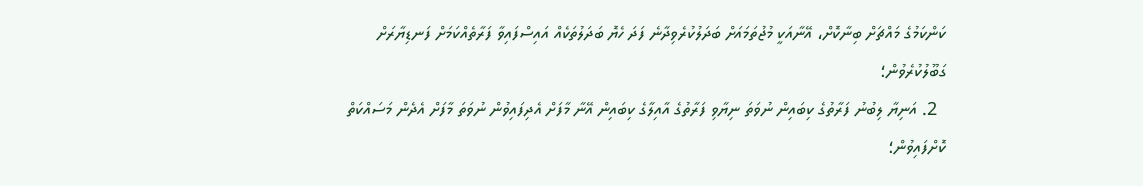ކަންކަމުގެ މައްޗަށް ބިނާކޮށް، އޭނާއަކީ މުޖުތަމައަށް ބަދަލުކުރެވިދާނެ ފަދަ ހެޔޮ ބަދަލުތަކެއް އައިސްފައިވާ ފަރާތެއްކަމަށް ފަނޑިޔާރަށް ގަބޫލުކުރެވުން؛
  2. އަނިޔާ ލިބުނު ފަރާތުގެ ކިބައިން ނުވަތަ ނިޔާވި ފަރާތުގެ އާއިލާގެ ކިބައިން އޭނާ މާފަށް އެދިފައިވުން ނުވަތަ މާފަށް އެދެން މަސައްކަތް ކޮށްފައިވުން؛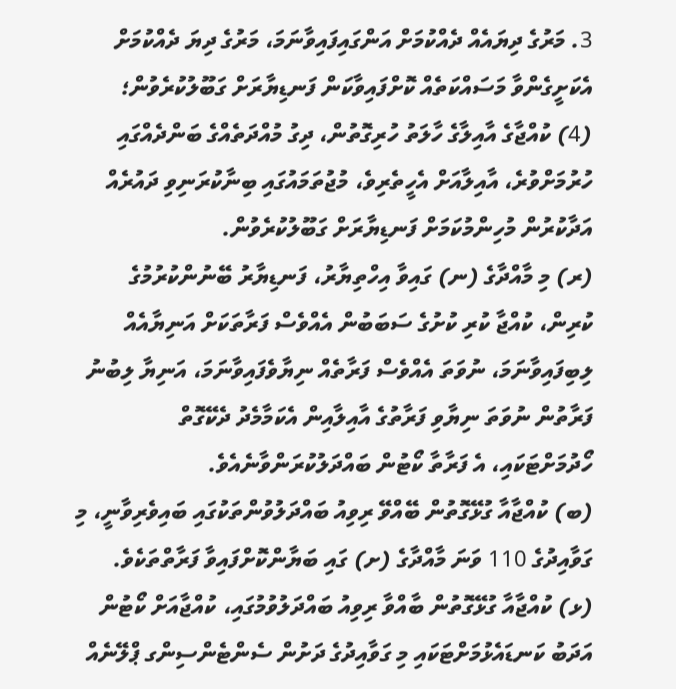3. މަރުގެ ދިޔައެއް ދެއްކުމަށް އަންގައިފައިވާނަމަ، މަރުގެ ދިޔަ ދެއްކުމަށް އެކަށީގެންވާ މަސައްކަތެއް ކޮށްފައިވާކަން ފަނޑިޔާރަށް ގަބޫލުކުރެވުން؛
(4) ކުއްޖާގެ އާއިލާގެ ހާލަތު ހުރިގޮތުން، ދިގު މުއްދަތެއްގެ ބަންދެއްގައި ހުރުމަށްވުރެ، އާއިލާއަށް އެހީތެރިވެ، މުޖުތަމައުގައި ބިނާކުރަނިވި ދައުރެއް އަދާކުރުން މުހިންމުކަމަށް ފަނޑިޔާރަށް ގަބޫލުކުރެވުން.
(ރ) މި މާއްދާގެ (ނ) ގައިވާ އިހްތިޔާރު، ފަނޑިޔާރު ބޭނުންކުރުމުގެ ކުރިން، ކުއްޖާ ކުރި ކުށުގެ ސަބަބުން އެއްވެސް ފަރާތަކަށް އަނިޔާއެއް ލިބިފައިވާނަމަ، ނުވަތަ އެއްވެސް ފަރާތެއް ނިޔާވެފައިވާނަމަ، އަނިޔާ ލިބުނު ފަރާތުން ނުވަތަ ނިޔާވި ފަރާތުގެ އާއިލާއިން އެކަމާމެދު ދެކޭގޮތް ހޯދުމަށްޓަކައި، އެ ފަރާތާ ކޯޓުން ބައްދަލުކުރަންވާނެއެވެ.
(ބ) ކުއްޖާއާ ގުޅޭގޮތުން ބޭއްވޭ ރިވިއު ބައްދަލުވުންތަކުގައި ބައިވެރިވާނީ، މި ގަވާއިދުގެ 110 ވަނަ މާއްދާގެ (ށ) ގައި ބަޔާންކޮށްފައިވާ ފަރާތްތަކެވެ.
(ޅ) ކުއްޖާއާ ގުޅޭގޮތުން ބާއްވާ ރިވިއު ބައްދަލުވުމުގައި، ކުއްޖާއަށް ކޯޓުން އަދަބު ކަނޑައެޅުމަށްޓަކައި މި ގަވާއިދުގެ ދަށުން ސެންޓެންސިންގ ޕްލޭނެއް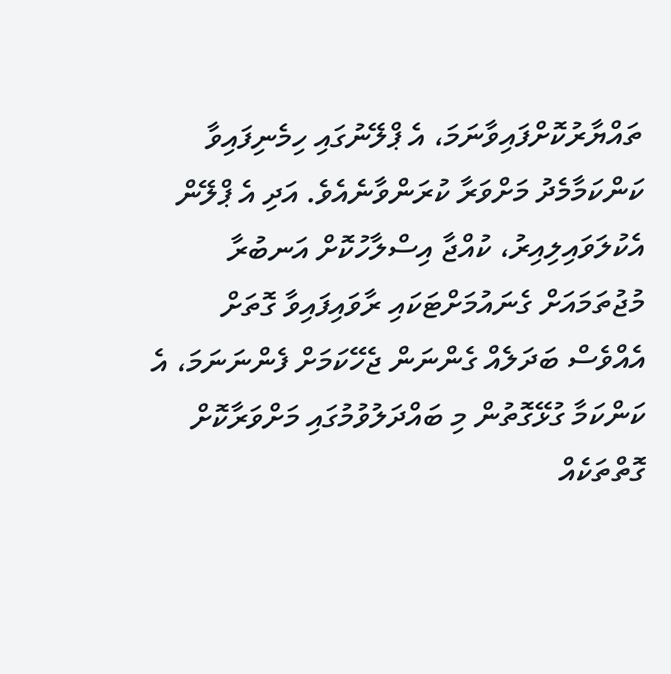ތައްޔާރުކޮށްފައިވާނަމަ، އެ ޕްލޭނުގައި ހިމެނިފައިވާ ކަންކަމާމެދު މަށްވަރާ ކުރަންވާނެއެވެ. އަދި އެ ޕްލޭން އެކުލަވައިލިއިރު، ކުއްޖާ އިސްލާހުކޮށް އަނބުރާ މުޖުތަމައަށް ގެނައުމަށްޓަކައި ރާވައިފައިވާ ގޮތަށް އެއްވެސް ބަދަލެއް ގެންނަން ޖެހޭކަމަށް ފެންނަނަމަ، އެ ކަންކަމާ ގުޅޭގޮތުން މި ބައްދަލުވުމުގައި މަށްވަރާކޮށް ގޮތްތަކެއް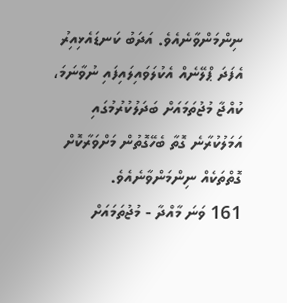ނިންމަންވާނެއެވެ. އަދަބު ކަނޑައެޅިއިރު އެފަދަ ޕްލޭނެއް އެކުލަވައިލައިފައި ނުވާނަމަ، ކުއްޖާ މުޖުތަމައަށް ބަދަލުކުރުމުގައި އަމަލުކުރާނެ ގޮތާ ބެހޭގޮތުން މަށްވަރާކޮށް ގޮތްތަކެއް ނިންމަންވާނެއެވެ.
161 ވަނަ މާއްދާ - މުޖުތަމައަށް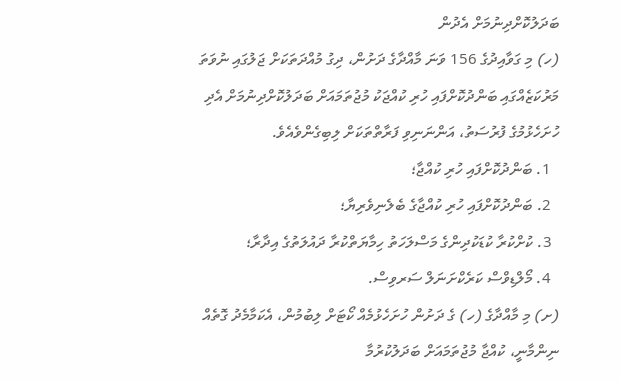ބަދަލުކޮށްދިނުމަށް އެދުން
(ހ) މި ގަވާއިދުގެ 156 ވަނަ މާއްދާގެ ދަށުން، ދިގު މުއްދަތަކަށް ޖަލުގައި ނުވަތަ މަރުކަޒެއްގައި ބަންދުކޮށްފައި ހުރި ކުއްޖަކު މުޖުތަމައަށް ބަދަލުކޮށްދިނުމަށް އެދި  ހުށަހެޅުމުގެ ފުރުސަތު، އަންނަނިވި ފަރާތްތަކަށް ލިބިގެންވެއެވެ.
  1. ބަންދުކޮށްފައި ހުރި ކުއްޖާ؛
  2. ބަންދުކޮށްފައި ހުރި ކުއްޖާގެ ބެލެނިވެރިޔާ؛
  3. ކުށްކުރާ ކުޑަކުދިންގެ މަސްލަހަތު ހިމާޔަތްކުރާ ދައުލަތުގެ އިދާރާ؛
  4. މޯލްޑިވްސް ކަރެކްށަނަލް ސަރވިސް.
(ށ) މި މާއްދާގެ (ހ) ގެ ދަށުން ހުށަހެޅުމެއް ކޯޓަށް ލިބުމުން، އެކަމާމެދު ގޮތެއް ނިންމާނީ، ކުއްޖާ މުޖުތަމައަށް ބަދަލުކުރުމާ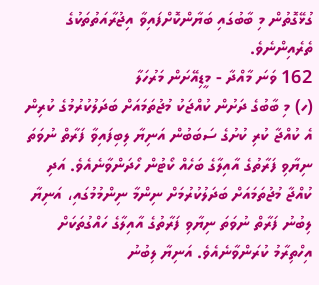ގުޅޭގޮތުން މި ބާބުގައި ބަޔާންކޮށްފައިވާ އިޖުރާއަތުތަކުގެ ތެރެއިންނެވެ.
162 ވަނަ މާއްދާ - މީޑިއޭށަން މަރުހަލާ
(ހ) މި ބާބުގެ ދަށުން ކުއްޖަކު މުޖުތަމައަށް ބަދަލުކުރުމުގެ ކުރިން އެ ކުއްޖާ ކުރި ކުށުގެ ސަބަބުން އަނިޔާ ލިބިފައިވާ ފަރާތް ނުވަތަ ނިޔާވި ފަރާތުގެ އާއިލާގެ ބަހެއް ކޯޓުން ހޯދަންވާނެއެވެ. އަދި ކުއްޖާ މުޖުތަމައަށް ބަދަލުކުރުމަށް ނިންމާ ނިންމުމުގައި، އަނިޔާ ލިބުނު ފަރާތް ނުވަތަ ނިޔާވި ފަރާތުގެ އާއިލާގެ ހައްގުތަކަށް އިހްތިރާމު ކުރަންވާނެއެވެ. އަނިޔާ ލިބުނު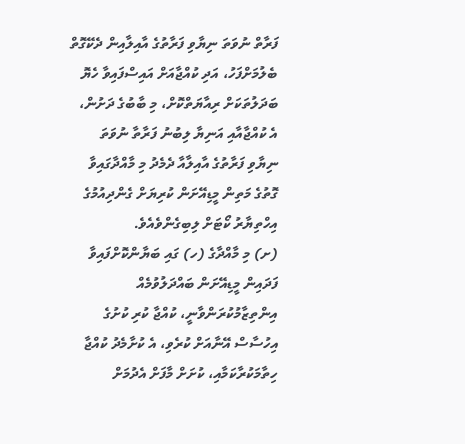ފަރާތް ނުވަތަ ނިޔާވި ފަރާތުގެ އާއިލާއިން ދެކޭގޮތް ބެލުމަށްފަހު، އަދި ކުއްޖާއަށް އައިސްފައިވާ ހެޔޮ ބަދަލުތަކަށް ރިއާޔަތްކޮށް، މި ބާބުގެ ދަށުން، އެ ކުއްޖާއާއި އަނިޔާ ލިބުނު ފަރާތާ ނުވަތަ ނިޔާވި ފަރާތުގެ އާއިލާއާ ދެމެދު މި މާއްދާގައިވާ ގޮތުގެ މަތިން މީޑިއޭށަން ކުރިޔަށް ގެންދިއުމުގެ އިހްތިޔާރު ކޯޓަށް ލިބިގެންވެއެވެ.
(ށ) މި މާއްދާގެ (ހ) ގައި ބަޔާންކޮށްފައިވާ ފަދައިން މީޑިއޭށަން ބައްދަލުވުމެއް އިންތިޒާމުކުރަންވާނީ، ކުއްޖާ ކުރި ކުށުގެ އިހުސާސް އޭނާއަށް ކުރެވި، އެ ކުށާމެދު ކުއްޖާ ހިތާމަކުރާކަމާއި، ކުށަށް މާފަށް އެދުމަށް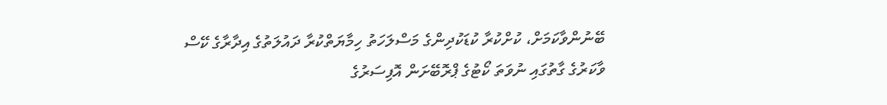ބޭނުންވާކަމަށް، ކުށްކުރާ ކުޑަކުދިންގެ މަސްލަހަތު ހިމާޔަތްކުރާ ދައުލަތުގެ އިދާރާގެ ކޭސް ވާކަރުގެ ގާތުގައި ނުވަތަ ކޯޓުގެ ޕްރޮބޭށަން އޮފިސަރުގެ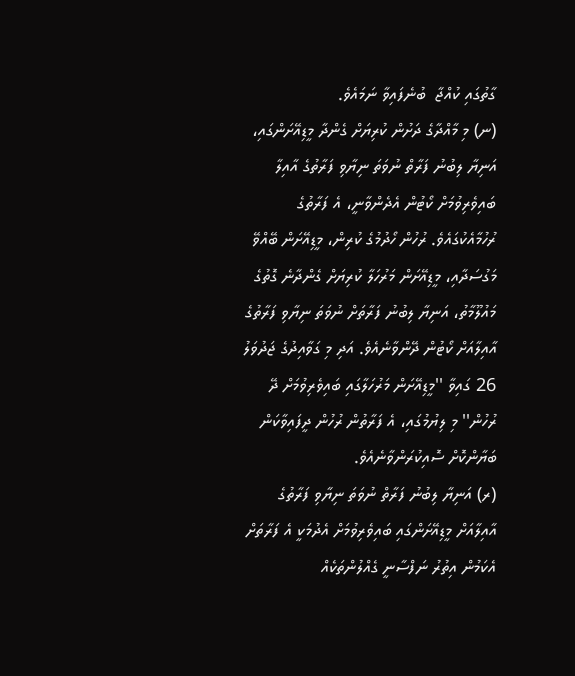ގާތުގައި ކުއްޖާ  ބުނެފައިވާ ނަމައެވެ.
(ނ) މި މާއްދާގެ ދަށުން ކުރިޔަށް ގެންދާ މީޑިއޭށަންގައި، އަނިޔާ ލިބުނު ފަރާތް ނުވަތަ ނިޔާވި ފަރާތުގެ އާއިލާ ބައިވެރިވުމަށް ކޯޓުން އެދެންވާނީ، އެ ފަރާތުގެ ރުހުމާއެކުގައެވެ. ރުހުން ހޯދުމުގެ ކުރިން، މީޑިއޭށަން ބޭއްވޭ މަގުސަދާއި، މީޑިއޭށަން މަރުހަލާ ކުރިޔަށް ގެންދާނެ ގޮތުގެ މައުލޫމާތު، އަނިޔާ ލިބުނު ފަރާތަށް ނުވަތަ ނިޔާވި ފަރާތުގެ އާއިލާއަށް ކޯޓުން ދޭންވާނެއެވެ. އަދި މި ގަވާއިދުގެ ޖަދުވަލު 26 ގައިވާ ''މީޑިއޭށަން މަރުހަލާގައި ބައިވެރިވުމަށް ދޭ ރުހުން'' މި ލިޔުމުގައި، އެ ފަރާތުން ރުހުން ދީފައިވާކަން ބަޔާންކޮށް ސޮއިކުރަންވާނެއެވެ.
(ރ) އަނިޔާ ލިބުނު ފަރާތް ނުވަތަ ނިޔާވި ފަރާތުގެ އާއިލާއަށް މީޑިއޭށަންގައި ބައިވެރިވުމަށް އެދުމަކީ އެ ފަރާތަށް އެކަމުން އިތުރު ނަފްސާނީ ގެއްލުންތަކެއް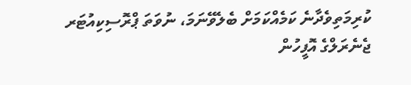ކުރިމަތިވެދާނެ ކަމެއްކަމަށް ބެލެވޭނަމަ، ނުވަތަ ޕްރޮސިކިއުޓަރ ޖެނެރަލްގެ އޮފީހުން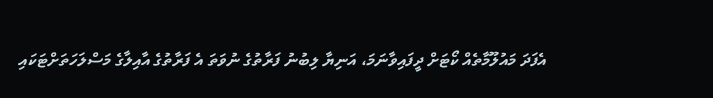އެފަދަ މައުލޫމާތެއް ކޯޓަށް ދީފައިވާނަމަ، އަނިޔާ ލިބުނު ފަރާތުގެ ނުވަތަ އެ ފަރާތުގެ އާއިލާގެ މަސްލަހަތަށްޓަކައި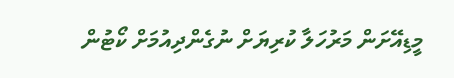މީޑިއޭށަން މަރުހަލާ ކުރިޔަށް ނުގެންދިއުމަށް ކޯޓުން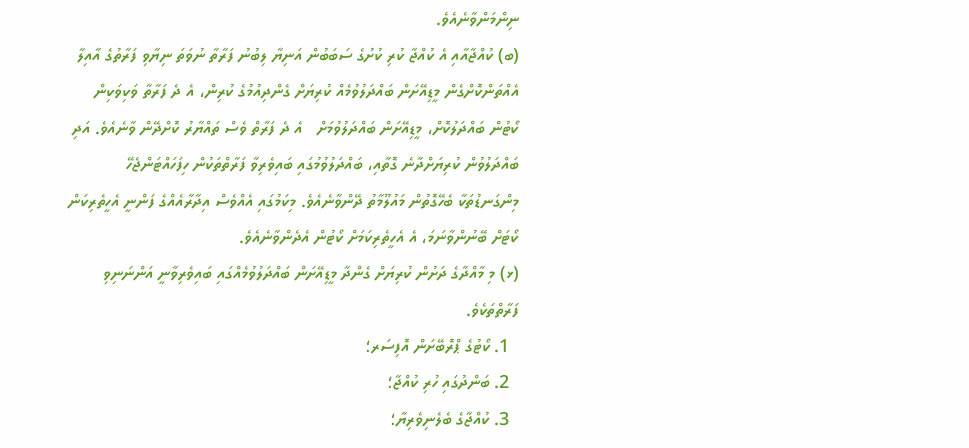ނިންމަންވާނެއެވެ.
(ބ) ކުއްޖާއާއި އެ ކުއްޖާ ކުރި ކުށުގެ ސަބަބުން އަނިޔާ ލިބުނު ފަރާތާ ނުވަތަ ނިޔާވި ފަރާތުގެ އާއިލާ އެއްތަންކޮށްގެން މީޑިއޭށަން ބައްދަލުވުމެއް ކުރިޔަށް ގެންދިއުމުގެ ކުރިން، އެ ދެ ފަރާތާ ވަކިވަކިން ކޯޓުން ބައްދަލުކޮށް، މީޑިއޭށަން ބައްދަލުވުމަށް   އެ ދެ ފަރާތް ވެސް ތައްޔާރު ކޮށްދޭން ވާނެއެވެ. އަދި ބައްދަލުވުން ކުރިޔަށްދާނެ ގޮތާއި، ބައްދަލުވުމުގައި ބައިވެރިވާ ފަރާތްތަކުން ހިފަހައްޓަންޖެހޭ މިންގަނޑުތަކާ ބެހޭގޮތުން މައުލޫމާތު ދޭންވާނެއެވެ. މިކަމުގައި އެއްވެސް އިދާރާއެއްގެ ފަންނީ އެހީތެރިކަން ކޯޓަށް ބޭނުންވާނަމަ، އެ އެހީތެރިކަމަށް ކޯޓުން އެދެންވާނެއެވެ.
(ޅ) މި މާއްދާގެ ދަށުން ކުރިޔަށް ގެންދާ މީޑިއޭށަން ބައްދަލުވުމެއްގައި ބައިވެރިވާނީ އަންނަނިވި ފަރާތްތަކެވެ.
  1. ކޯޓުގެ ޕްރޮބޭށަން އޮފިސަރ؛
  2. ބަންދުގައި ހުރި ކުއްޖާ؛
  3. ކުއްޖާގެ ބެލެނިވެރިޔާ؛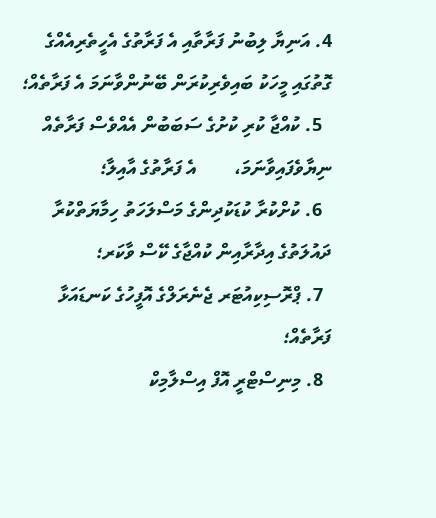4. އަނިޔާ ލިބުނު ފަރާތާއި އެ ފަރާތުގެ އެހީތެރިއެއްގެ ގޮތުގައި މީހަކު ބައިވެރިކުރަން ބޭނުންވާނަމަ އެ ފަރާތެއް؛
  5. ކުއްޖާ ކުރި ކުށުގެ ސަބަބުން އެއްވެސް ފަރާތެއް ނިޔާވެފައިވާނަމަ،        އެ ފަރާތުގެ އާއިލާ؛
  6. ކުށްކުރާ ކުޑަކުދިންގެ މަސްލަހަތު ހިމާޔަތްކުރާ ދައުލަތުގެ އިދާރާއިން ކުއްޖާގެ ކޭސް ވާކަރ؛
  7. ޕްރޮސިކިއުޓަރ ޖެނެރަލްގެ އޮފީހުގެ ކަނޑައަޅާ ފަރާތެއް؛
  8. މިނިސްޓްރީ އޮފް އިސްލާމިކް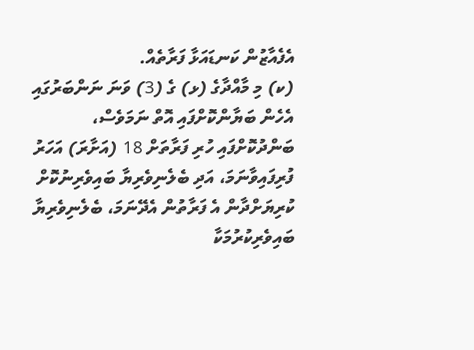އެފެއާޒުން ކަނޑައަޅާ ފަރާތެއް.
(ކ) މި މާއްދާގެ (ޅ) ގެ (3) ވަނަ ނަންބަރުގައި އެހެން ބަޔާންކޮށްފައި އޮތް ނަމަވެސް، ބަންދުކޮށްފައި ހުރި ފަރާތަށް 18 (އަށާރަ) އަހަރު ފުރިފައިވާނަމަ، އަދި ބެލެނިވެރިޔާ ބައިވެރިނުކޮށް ކުރިޔަށްދާން އެ ފަރާތުން އެދޭނަމަ، ބެލެނިވެރިޔާ ބައިވެރިކުރުމަކާ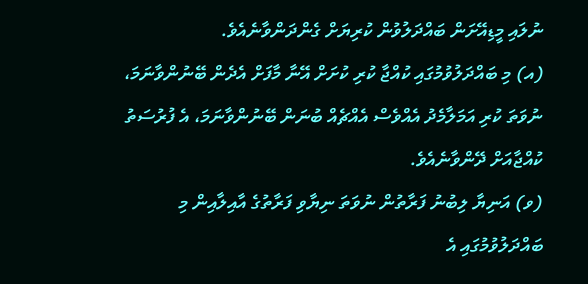ނުލައި މީޑިއޭށަން ބައްދަލުވުން ކުރިޔަށް ގެންދަންވާނެއެވެ.
(އ) މި ބައްދަލުވުމުގައި ކުއްޖާ ކުރި ކުށަށް އޭނާ މާފަށް އެދެން ބޭނުންވާނަމަ، ނުވަތަ ކުރި އަމަލާމެދު އެއްވެސް އެއްޗެއް ބުނަން ބޭނުންވާނަމަ، އެ ފުރުސަތު ކުއްޖާއަށް ދޭންވާނެއެވެ.
(ވ) އަނިޔާ ލިބުނު ފަރާތުން ނުވަތަ ނިޔާވި ފަރާތުގެ އާއިލާއިން މި ބައްދަލުވުމުގައި އެ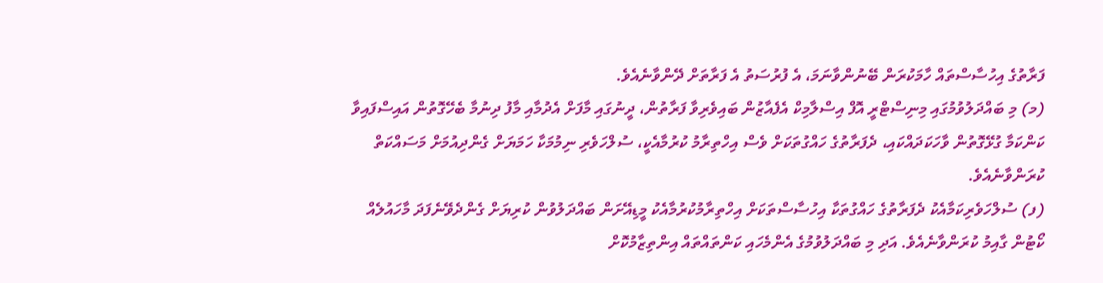ފަރާތުގެ އިހުސާސްތައް ހާމަކުރަން ބޭނުންވާނަމަ، އެ ފުރުސަތު އެ ފަރާތަށް ދޭންވާނެއެވެ.
(މ) މި ބައްދަލުވުމުގައި މިނިސްޓްރީ އޮފް އިސްލާމިކް އެފެއާޒުން ބައިވެރިވާ ފަރާތުން، ދީނުގައި މާފަށް އެދުމާއި މާފު ދިނުމާ ބެހޭގޮތުން އައިސްފައިވާ ކަންކަމާ ގުޅޭގޮތުން ވާހަކަދައްކައި، ދެފަރާތުގެ ހައްގުތަކަށް ވެސް އިހްތިރާމު ކުރުމާއެކީ، ސުލްހަވެރި ނިމުމަކާ ހަމަޔަށް ގެންދިއުމަށް މަސައްކަތް ކުރަންވާނެއެވެ.
(ފ) ސުލްހަވެރިކަމާއެކު ދެފަރާތުގެ ހައްގުތަކާ އިހުސާސްތަކަށް އިހްތިރާމުކުރުމާއެކު މީޑިއޭށަން ބައްދަލުވުން ކުރިޔަށް ގެންދެވޭނެފަދަ މާހައުލެއް ކޯޓުން ގާއިމު ކުރަންވާނެއެވެ. އަދި މި ބައްދަލުވުމުގެ އެންމެހައި ކަންތައްތައް އިންތިޒާމުކޮށް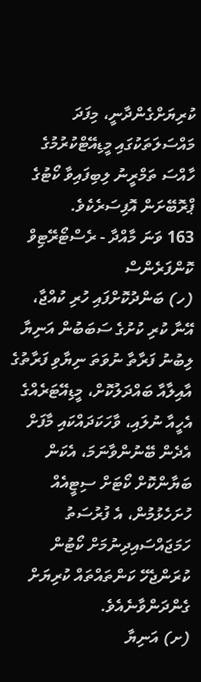ކުރިޔަށްގެންދާނީ، މިފަދަ މައްސަލަތަކުގައި މީޑިއޭޓްކުރުމުގެ ހާއްސަ ތަމްރީނު ލިބިފައިވާ ކޯޓުގެ ޕްރޮބޭށަން އޮފިސަރެކެވެ.
163 ވަނަ މާއްދާ - ރެސްޓޯރޭޓިވް ކޮންފަރެންސް
(ހ) ބަންދުކޮށްފައި ހުރި ކުއްޖާ، އޭނާ ކުރި ކުށުގެ ސަބަބުން އަނިޔާ ލިބުނު ފަރާތާ ނުވަތަ ނިޔާވި ފަރާތުގެ އާއިލާއާ ބައްދަލުކޮށް، މީޑިއޭޓަރެއްގެ އެހީއާ ނުލައި، ވާހަކަދައްކައި މާފަށް އެދެން ބޭނުންވާނަމަ، އެކަން ބަޔާންކޮށް ކޯޓަށް ސިޓީއެއް ހުށަހެޅުމުން، އެ ފުރުސަތު ހަމަޖައްސައިދިނުމަށް ކޯޓުން ކުރަންޖެހޭ ކަންތައްތައް ކުރިޔަށް ގެންދަންވާނެއެވެ.
(ށ) އަނިޔާ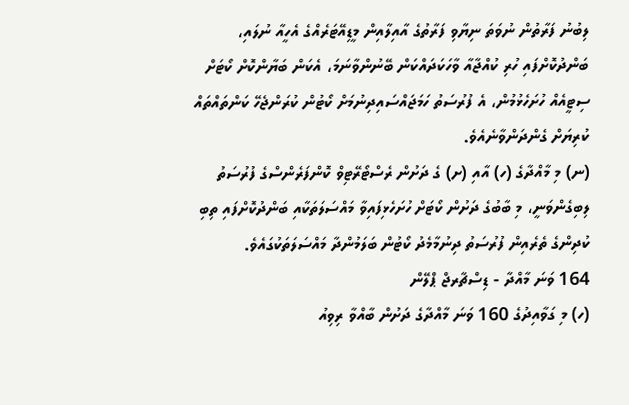ލިބުނު ފަރާތުން ނުވަތަ ނިޔާވި ފަރާތުގެ އާއިލާއިން މީޑިއޭޓަރެއްގެ އެހީއާ ނުލައި، ބަންދުކޮށްފައި ހުރި ކުއްޖާއާ ވާހަކަދައްކަން ބޭނުންވާނަމަ، އެކަން ބަޔާންކޮށް ކޯޓަށް ސިޓީއެއް ހުށަހެޅުމުން، އެ ފުރުސަތު ހަމަޖައްސައިދިނުމަށް ކޯޓުން ކުރަންޖެހޭ ކަންތައްތައް ކުރިޔަށް ގެންދަންވާނެއެވެ.
(ނ) މި މާއްދާގެ (ހ) އާއި (ށ) ގެ ދަށުން ރެސްޓޯރޭޓިވް ކޮންފަރެންސްގެ ފުރުސަތު ލިބިގެންވަނީ، މި ބާބުގެ ދަށުން ކޯޓަށް ހުށަހެޅިފައިވާ މައްސަލަތަކާއި ބަންދުކޮށްފައި ތިބި ކުދިންގެ ތެރެއިން ފުރުސަތު ދިނުމާމެދު ކޯޓުން ބަލަމުންދާ މައްސަލަތަކުގައެވެ.
164 ވަނަ މާއްދާ - ޑިސްޗާރޖް ޕްލޭން
(ހ) މި ގަވާއިދުގެ 160 ވަނަ މާއްދާގެ ދަށުން ބާއްވާ ރިވިއު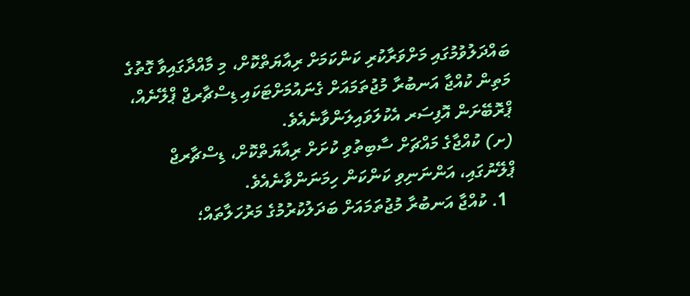ބައްދަލުވުމުގައި މަށްވަރާކުރި ކަންކަމަށް ރިއާޔަތްކޮށް، މި މާއްދާގައިވާ ގޮތުގެ މަތިން ކުއްޖާ އަނބުރާ މުޖުތަމައަށް ގެނައުމަށްޓަކައި ޑިސްޗާރޖް ޕްލޭނެއް، ޕްރޮބޭށަން އޮފިސަރ އެކުލަވައިލަންވާނެއެވެ.
(ށ) ކުއްޖާގެ މައްޗަށް ސާބިތުވި ކުށަށް ރިއާޔަތްކޮށް، ޑިސްޗާރޖް ޕްލޭނުގައި، އަންނަނިވި ކަންކަން ހިމަނަންވާނެއެވެ.
  1. ކުއްޖާ އަނބުރާ މުޖުތަމައަށް ބަދަލުކުރުމުގެ މަރުހަލާތައް؛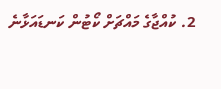2. ކުއްޖާގެ މައްޗަށް ކޯޓުން ކަނޑައަޅާނެ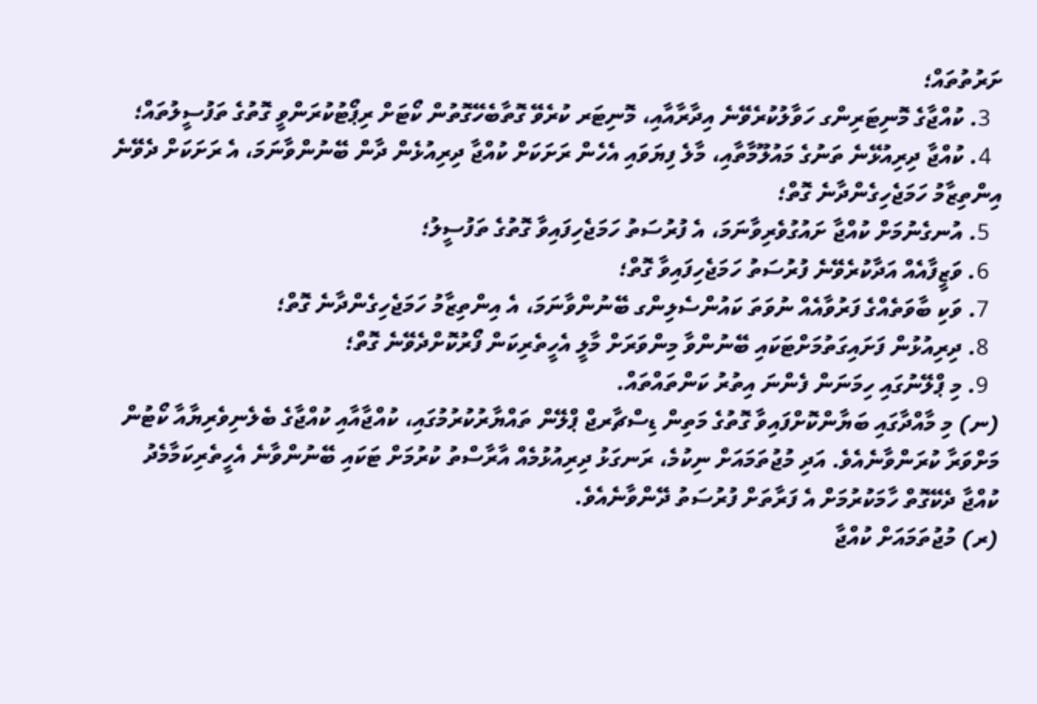ށަރުތުތައް؛
  3. ކުއްޖާގެ މޮނިޓަރިންގ ހަވާލުކުރެވޭނެ އިދާރާއާއި، މޮނިޓަރ ކުރެވޭ ގޮތާބެހޭގޮތުން ކޯޓަށް ރިޕޯޓުކުރަންވީ ގޮތުގެ ތަފުސީލުތައް؛
  4. ކުއްޖާ ދިރިއުޅޭނެ ތަނުގެ މައުލޫމާތާއި، މާލެ ފިޔަވައި އެހެން ރަށަކަށް ކުއްޖާ ދިރިއުޅެން ދާން ބޭނުންވާނަމަ، އެ ރަށަކަށް ދެވޭނެ އިންތިޒާމު ހަމަޖެހިގެންދާނެ ގޮތް؛
  5. އުނގެނުމަށް ކުއްޖާ ށައުގުވެރިވާނަމަ، އެ ފުރުސަތު ހަމަޖެހިފައިވާ ގޮތުގެ ތަފުސީލު؛
  6. ވަޒީފާއެއް އަދާކުރެވޭނެ ފުރުސަތު ހަމަޖެހިފައިވާ ގޮތް؛
  7. ވަކި ބާވަތެއްގެ ފަރުވާއެއް ނުވަތަ ކައުންސެލިންގ ބޭނުންވާނަމަ، އެ އިންތިޒާމު ހަމަޖެހިގެންދާނެ ގޮތް؛
  8. ދިރިއުޅުން ފަށައިގަތުމަށްޓަކައި ބޭނުންވާ މިންވަރަށް މާލީ އެހީތެރިކަން ފޯރުކޮށްދެވޭނެ ގޮތް؛
  9. މި ޕްލޭނުގައި ހިމަނަން ފެންނަ އިތުރު ކަންތައްތައް.
(ނ) މި މާއްދާގައި ބަޔާންކޮށްފައިވާ ގޮތުގެ މަތިން ޑިސްޗާރޖް ޕްލޭން ތައްޔާރުކުރުމުގައި، ކުއްޖާއާއި ކުއްޖާގެ ބެލެނިވެރިޔާއާ ކޯޓުން މަށްވަރާ ކުރަންވާނެއެވެ. އަދި މުޖުތަމައަށް ނިކުމެ، ރަނގަޅު ދިރިއުޅުމެއް އާރާސްތު ކުރުމަށް ޓަކައި ބޭނުންވާނެ އެހީތެރިކަމާމެދު ކުއްޖާ ދެކޭގޮތް ހާމަކުރުމަށް އެ ފަރާތަށް ފުރުސަތު ދޭންވާނެއެވެ.
(ރ) މުޖުތަމައަށް ކުއްޖާ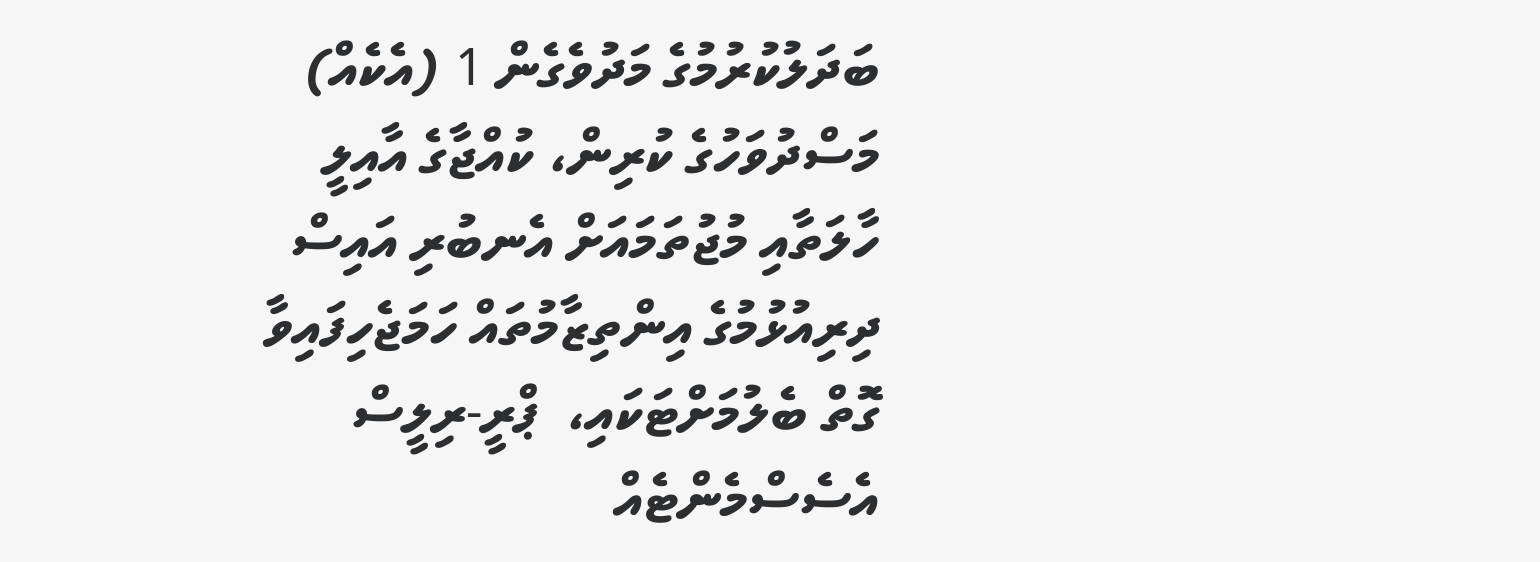ބަދަލުކުރުމުގެ މަދުވެގެން 1 (އެކެއް) މަސްދުވަހުގެ ކުރިން، ކުއްޖާގެ އާއިލީ ހާލަތާއި މުޖުތަމައަށް އެނބުރި އައިސް ދިރިއުޅުމުގެ އިންތިޒާމުތައް ހަމަޖެހިފައިވާ ގޮތް ބެލުމަށްޓަކައި،  ޕްރީ-ރިލީސް އެސެސްމެންޓެއް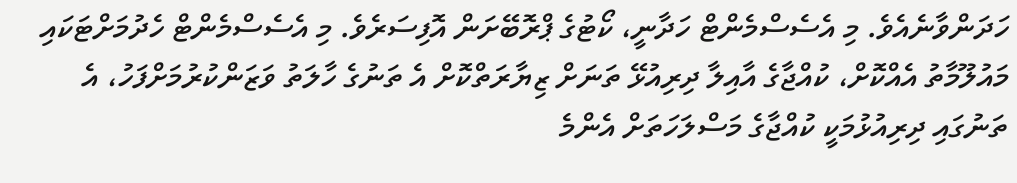ހަދަންވާނެއެވެ. މި އެސެސްމެންޓް ހަދާނީ، ކޯޓުގެ ޕްރޮބޭށަން އޮފިސަރެވެ. މި އެސެސްމެންޓް ހެދުމަށްޓަކައި މައުލޫމާތު އެއްކޮށް، ކުއްޖާގެ އާއިލާ ދިރިއުޅޭ ތަނަށް ޒިޔާރަތްކޮށް އެ ތަނުގެ ހާލަތު ވަޒަންކުރުމަށްފަހު، އެ ތަނުގައި ދިރިއުޅުމަކީ ކުއްޖާގެ މަސްލަހަތަށް އެންމެ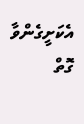އެކަށީގެންވާ ގޮތް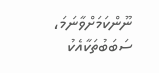ނޫންކަމަށްވާނަމަ، ސަބަބުތަކާއެކު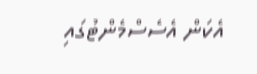އެކަން އެސެސްމެންޓުގައި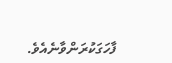ފާހަގަކުރަންވާނެއެވެ.